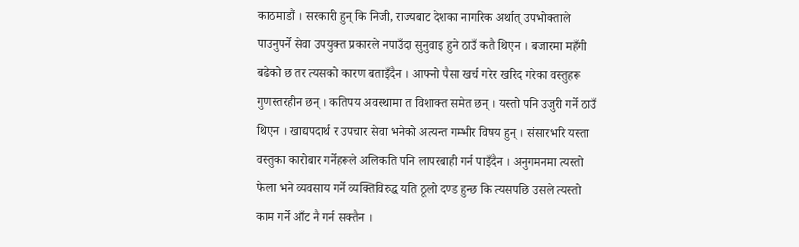काठमाडौं । सरकारी हुन् कि निजी, राज्यबाट देशका नागरिक अर्थात् उपभोक्ताले पाउनुपर्ने सेवा उपयुक्त प्रकारले नपाउँदा सुनुवाइ हुने ठाउँ कतै थिएन । बजारमा महँगी बढेको छ तर त्यसको कारण बताइँदैन । आफ्नो पैसा खर्च गरेर खरिद गरेका वस्तुहरू गुणस्तरहीन छन् । कतिपय अवस्थामा त विशाक्त समेत छन् । यस्तो पनि उजुरी गर्ने ठाउँ थिएन । खाद्यपदार्थ र उपचार सेवा भनेको अत्यन्त गम्भीर विषय हुन् । संसारभरि यस्ता वस्तुका कारोबार गर्नेहरूले अलिकति पनि लापरबाही गर्न पाइँदैन । अनुगमनमा त्यस्तो फेला भने व्यवसाय गर्ने व्यक्तिविरुद्ध यति ठूलो दण्ड हुन्छ कि त्यसपछि उसले त्यस्तो काम गर्ने आँट नै गर्न सक्तैन ।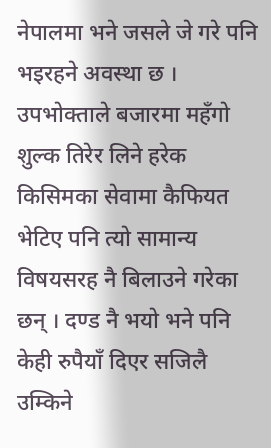नेपालमा भने जसले जे गरे पनि भइरहने अवस्था छ । उपभोक्ताले बजारमा महँगो शुल्क तिरेर लिने हरेक किसिमका सेवामा कैफियत भेटिए पनि त्यो सामान्य विषयसरह नै बिलाउने गरेका छन् । दण्ड नै भयो भने पनि केही रुपैयाँ दिएर सजिलै उम्किने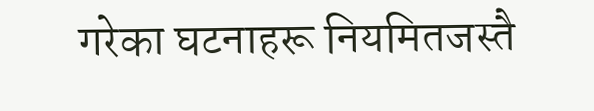गरेका घटनाहरू नियमितजस्तै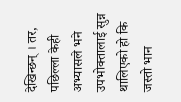देखिन्छन् । तर, पछिल्ला केही अभ्यासले भने उपभोक्तालाई सुन्न थालिएको हो कि जस्तो भान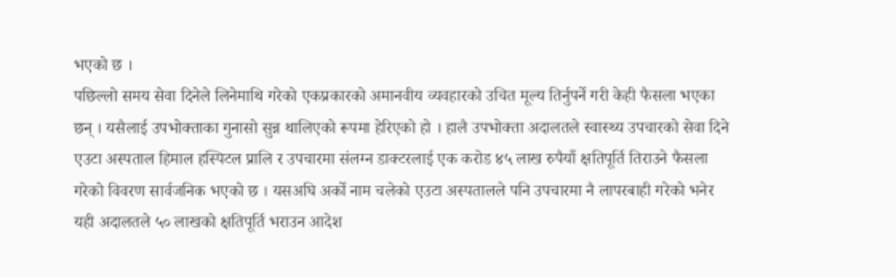भएको छ ।
पछिल्लो समय सेवा दिनेले लिनेमाथि गरेको एकप्रकारको अमानवीय व्यवहारको उचित मूल्य तिर्नुपर्ने गरी केही फैसला भएका छन् । यसैलाई उपभोक्ताका गुनासो सुन्न थालिएको रूपमा हेरिएको हो । हालै उपभोक्ता अदालतले स्वास्थ्य उपचारको सेवा दिने एउटा अस्पताल हिमाल हस्पिटल प्रालि र उपचारमा संलग्न डाक्टरलाई एक करोड ४५ लाख रुपैयाँ क्षतिपूर्ति तिराउने फैसला गरेको विवरण सार्वजनिक भएको छ । यसअघि अर्को नाम चलेको एउटा अस्पतालले पनि उपचारमा नै लापरबाही गरेको भनेर यही अदालतले ५० लाखको क्षतिपूर्ति भराउन आदेश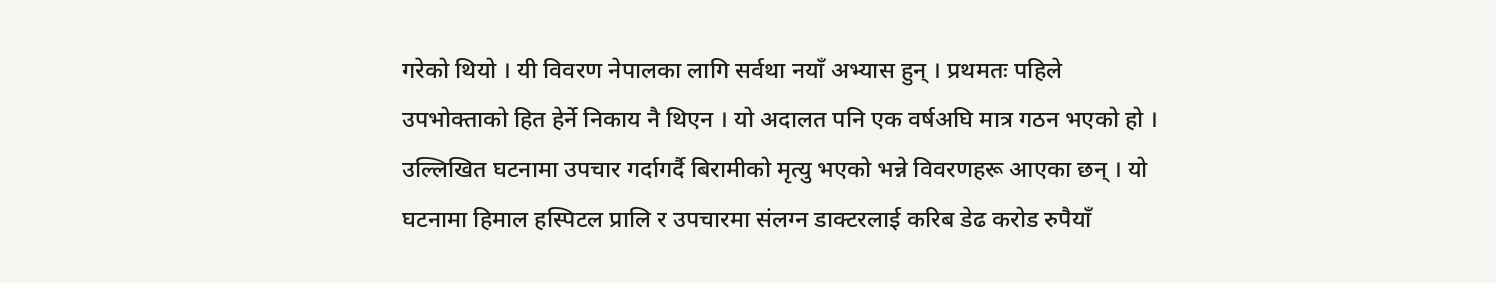गरेको थियो । यी विवरण नेपालका लागि सर्वथा नयाँ अभ्यास हुन् । प्रथमतः पहिले उपभोक्ताको हित हेर्ने निकाय नै थिएन । यो अदालत पनि एक वर्षअघि मात्र गठन भएको हो । उल्लिखित घटनामा उपचार गर्दागर्दै बिरामीको मृत्यु भएको भन्ने विवरणहरू आएका छन् । यो घटनामा हिमाल हस्पिटल प्रालि र उपचारमा संलग्न डाक्टरलाई करिब डेढ करोड रुपैयाँ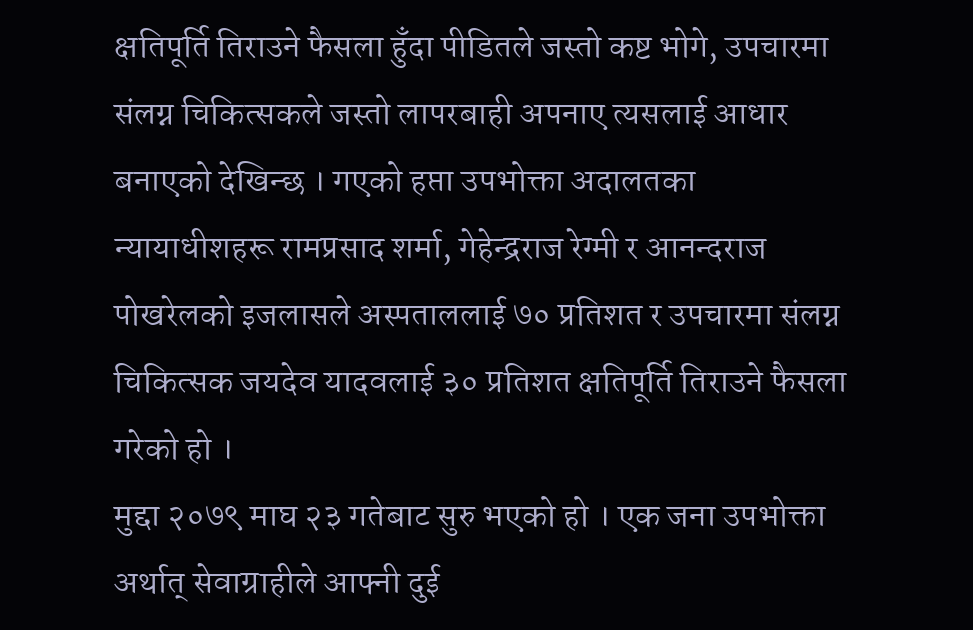क्षतिपूर्ति तिराउने फैसला हुँदा पीडितले जस्तो कष्ट भोगे, उपचारमा संलग्न चिकित्सकले जस्तो लापरबाही अपनाए त्यसलाई आधार बनाएको देखिन्छ । गएको हप्ता उपभोक्ता अदालतका न्यायाधीशहरू रामप्रसाद शर्मा, गेहेन्द्रराज रेग्मी र आनन्दराज पोखरेलको इजलासले अस्पताललाई ७० प्रतिशत र उपचारमा संलग्न चिकित्सक जयदेव यादवलाई ३० प्रतिशत क्षतिपूर्ति तिराउने फैसला गरेको हो ।
मुद्दा २०७९ माघ २३ गतेबाट सुरु भएको हो । एक जना उपभोक्ता अर्थात् सेवाग्राहीले आफ्नी दुई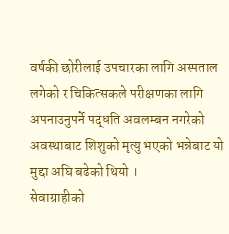वर्षकी छोरीलाई उपचारका लागि अस्पताल लगेको र चिकित्सकले परीक्षणका लागि अपनाउनुपर्ने पद्धति अवलम्बन नगरेको अवस्थाबाट शिशुको मृत्यु भएको भन्नेबाट यो मुद्दा अघि बढेको थियो ।
सेवाग्राहीको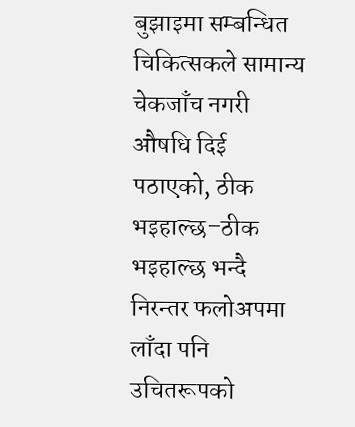बुझाइमा सम्बन्धित चिकित्सकले सामान्य चेकजाँच नगरी औषधि दिई पठाएको, ठीक भइहाल्छ–ठीक भइहाल्छ भन्दै निरन्तर फलोअपमा लाँदा पनि उचितरूपको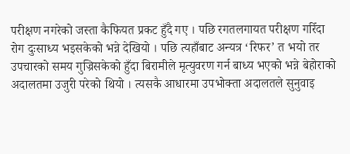परीक्षण नगरेको जस्ता कैफियत प्रकट हुँदै गए । पछि रगतलगायत परीक्षण गरिँदा रोग दुःसाध्य भइसकेको भन्ने देखियो । पछि त्यहाँबाट अन्यत्र ‘रिफर’ त भयो तर उपचारको समय गुज्रिसकेको हुँदा बिरामीले मृत्युवरण गर्न बाध्य भएको भन्ने बेहोराको अदालतमा उजुरी परेको थियो । त्यसकै आधारमा उपभोक्ता अदालतले सुनुवाइ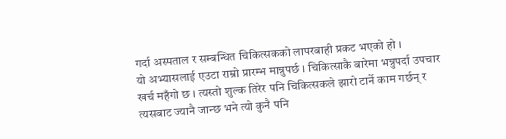गर्दा अस्पताल र सम्बन्धित चिकित्सकको लापरबाही प्रकट भएको हो ।
यो अभ्यासलाई एउटा राम्रो प्रारम्भ मान्नुपर्छ । चिकित्साकै बारेमा भन्नुपर्दा उपचार खर्च महँगो छ । त्यस्तो शुल्क तिरेर पनि चिकित्सकले झारो टार्ने काम गर्छन् र त्यसबाट ज्यानै जान्छ भने त्यो कुनै पनि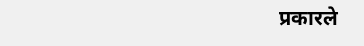प्रकारले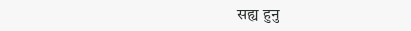सह्य हुनु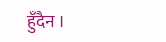हुँदैन ।